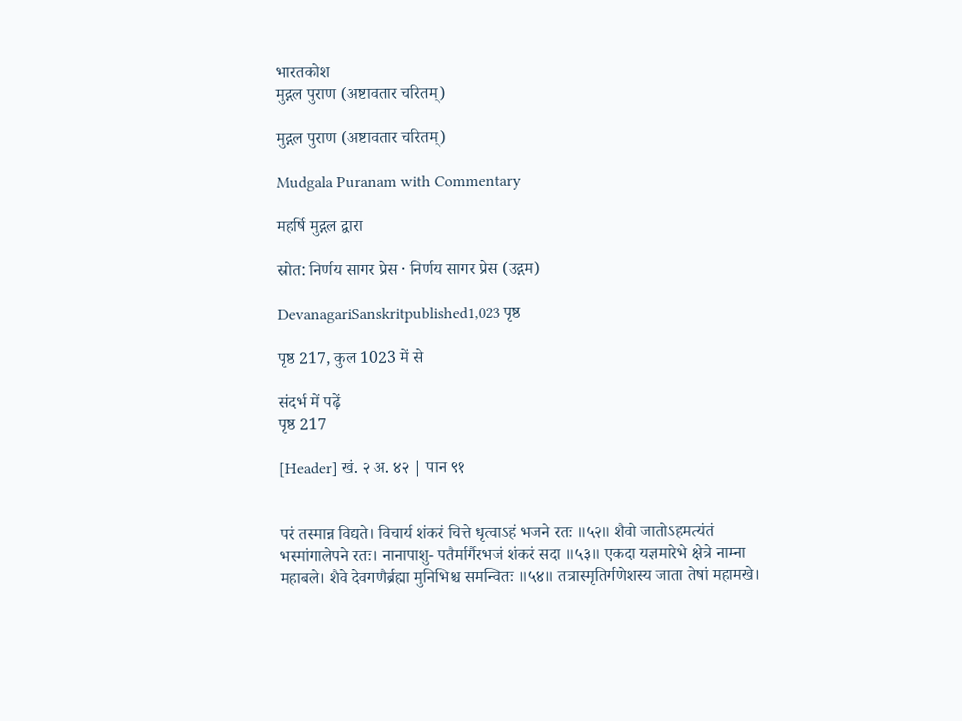भारतकोश
मुद्गल पुराण (अष्टावतार चरितम्)

मुद्गल पुराण (अष्टावतार चरितम्)

Mudgala Puranam with Commentary

महर्षि मुद्गल द्वारा

स्रोत: निर्णय सागर प्रेस · निर्णय सागर प्रेस (उद्गम)

DevanagariSanskritpublished1,023 पृष्ठ

पृष्ठ 217, कुल 1023 में से

संदर्भ में पढ़ें
पृष्ठ 217

[Header] खं. २ अ. ४२ | पान ९१


परं तस्मान्न विद्यते। विचार्य शंकरं चित्ते धृत्वाऽहं भजने रतः ॥५२॥ शैवो जातोऽहमत्यंतं भस्मांगालेपने रतः। नानापाशु- पतैर्मार्गैरभजं शंकरं सदा ॥५३॥ एकदा यज्ञमारेभे क्षेत्रे नाम्ना महाबले। शैवे देवगणैर्ब्रह्मा मुनिभिश्च समन्वितः ॥५४॥ तत्रास्मृतिर्गणेशस्य जाता तेषां महामखे।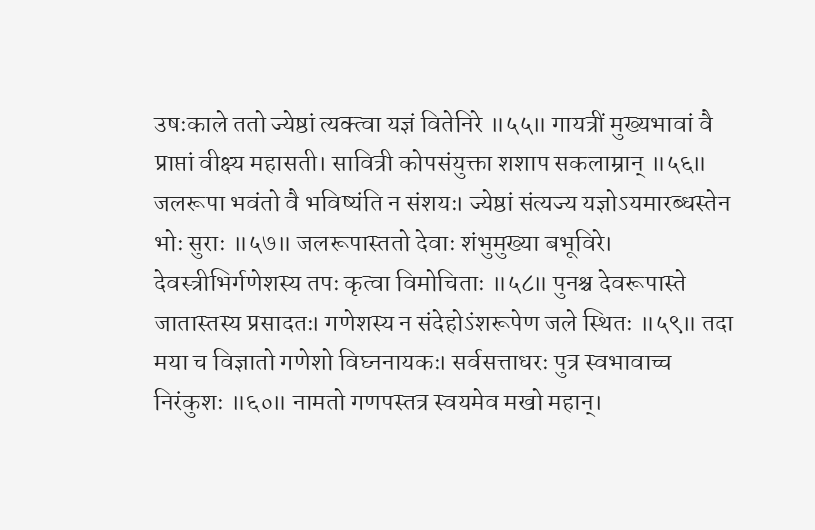उषःकाले ततो ज्येष्ठां त्यक्त्वा यज्ञं वितेनिरे ॥५५॥ गायत्रीं मुख्यभावां वै प्राप्तां वीक्ष्य महासती। सावित्री कोपसंयुक्ता शशाप सकलाम्रान् ॥५६॥ जलरूपा भवंतो वै भविष्यंति न संशयः। ज्येष्ठां संत्यज्य यज्ञोऽयमारब्धस्तेन भोः सुराः ॥५७॥ जलरूपास्ततो देवाः शंभुमुख्या बभूविरे। देवस्त्रीभिर्गणेशस्य तपः कृत्वा विमोचिताः ॥५८॥ पुनश्च देवरूपास्ते जातास्तस्य प्रसादतः। गणेशस्य न संदेहोऽंशरूपेण जले स्थितः ॥५९॥ तदा मया च विज्ञातो गणेशो विघ्ननायकः। सर्वसत्ताधरः पुत्र स्वभावाच्च निरंकुशः ॥६०॥ नामतो गणपस्तत्र स्वयमेव मखो महान्।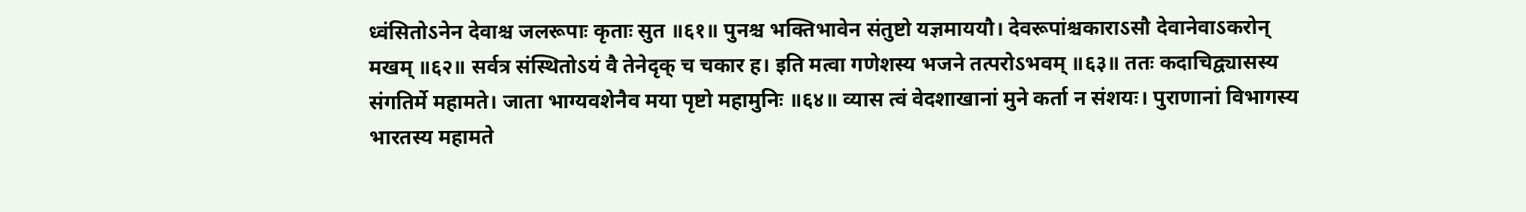ध्वंसितोऽनेन देवाश्च जलरूपाः कृताः सुत ॥६१॥ पुनश्च भक्तिभावेन संतुष्टो यज्ञमाययौ। देवरूपांश्चकाराऽसौ देवानेवाऽकरोन् मखम् ॥६२॥ सर्वत्र संस्थितोऽयं वै तेनेदृक् च चकार ह। इति मत्वा गणेशस्य भजने तत्परोऽभवम् ॥६३॥ ततः कदाचिद्व्यासस्य संगतिर्मे महामते। जाता भाग्यवशेनैव मया पृष्टो महामुनिः ॥६४॥ व्यास त्वं वेदशाखानां मुने कर्ता न संशयः। पुराणानां विभागस्य भारतस्य महामते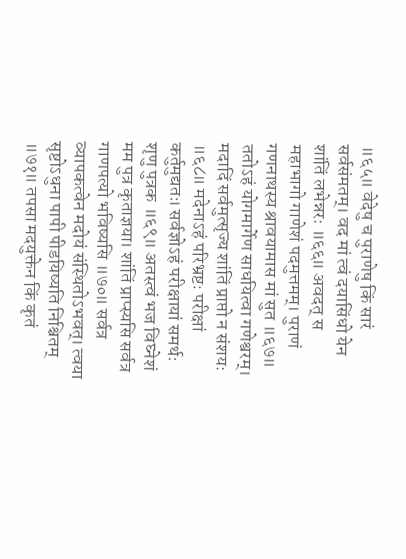॥६५॥ वेदेषु च पुराणेषु किं सारं सर्वसंमतम्। वद मां त्वं दयासिंधो येन शांतिं लभेन्नरः ॥६६॥ अवदत् स महाभागो गाणेशं पदमुत्तमम्। पुराणं गणनाथस्य श्रावयामास मां सुत ॥६७॥ ततोऽहं योगमार्गेण साधयित्वा गणेश्वरम्। मदादिं सर्वमुत्सृज्य शांतिं प्राप्तो न संशयः ॥६८॥ मदेनाऽहं परिभ्रष्टः परीक्षां कर्तुमुद्यतः। सर्वज्ञोऽहं परीक्षायां समर्थः शृणु पुत्रक ॥६९॥ अतस्त्वं भज विघ्नेशं मम पुत्र कृताज्ञया। शांतिं प्राप्स्यसि सर्वत्र गाणपत्यो भविष्यसि ॥७०॥ सर्वत्र व्यापकत्वेन मदोयं संस्थितोऽभवत्। त्वया सृष्टोऽधुना पापी पीडयिष्यति निश्चितम् ॥७१॥ तपसा मदयुक्तेन किं कृतं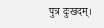पुत्र दुःखदम्।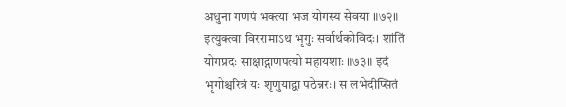अधुना गणपं भक्त्या भज योगस्य सेवया ॥७२॥ इत्युक्त्वा विररामाऽथ भृगुः सर्वार्थकोविदः। शांतिं योगप्रदः साक्षाद्गाणपत्यो महायशाः ॥७३॥ इदं भृगोश्चरित्रं यः शृणुयाद्वा पठेन्नरः। स लभेदीप्सितं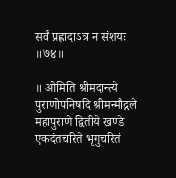सर्वं प्रह्लादाऽत्र न संशयः ॥७४॥

॥ ओमिति श्रीमदान्त्ये पुराणोपनिषदि श्रीमन्मौद्गले महापुराणे द्वितीये खण्डे एकदंतचरिते भृगुचरितं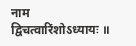नाम द्विचत्वारिंशोऽध्यायः ॥